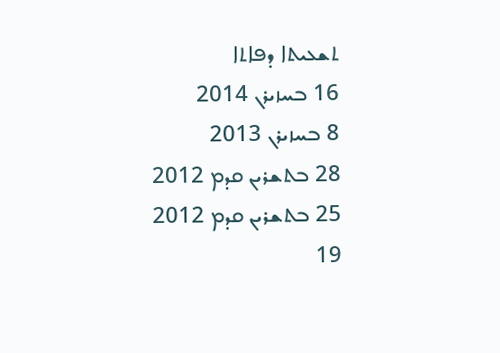ܬܫܥܝܬܐ ܕܦܐܬܐ
16 ܒܚܙܝܪܢ 2014
8 ܒܚܙܝܪܢ 2013
28 ܒܬܫܪܝܢ ܩܕܡ 2012
25 ܒܬܫܪܝܢ ܩܕܡ 2012
19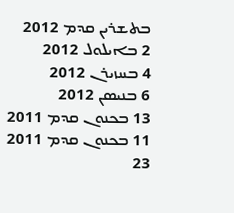ܒܬܫܪܝܢ ܩܕܡ 2012
2 ܒܐܝܠܘܠ 2012
4 ܒܚܙܝܪܢ 2012
6 ܒܢܝܣܢ 2012
13 ܒܟܢܘܢ ܩܕܡ 2011
11 ܒܟܢܘܢ ܩܕܡ 2011
23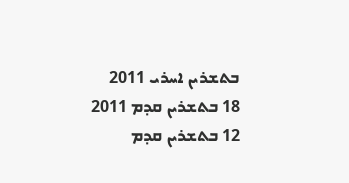ܒܬܫܪܝܢ ܐܚܪܝ 2011
18 ܒܬܫܪܝܢ ܩܕܡ 2011
12 ܒܬܫܪܝܢ ܩܕܡ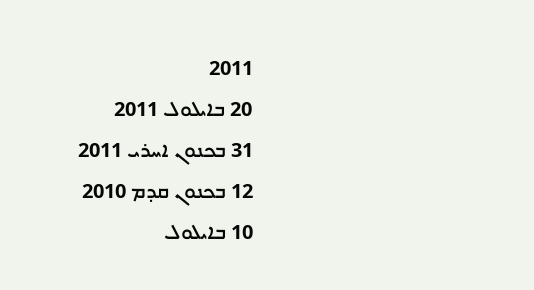2011
20 ܒܐܝܠܘܠ 2011
31 ܒܟܢܘܢ ܐܚܪܝ 2011
12 ܒܟܢܘܢ ܩܕܡ 2010
10 ܒܐܝܠܘܠ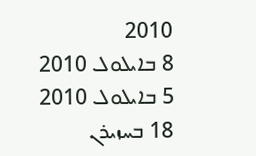2010
8 ܒܐܝܠܘܠ 2010
5 ܒܐܝܠܘܠ 2010
18 ܒܚܙܝܪܢ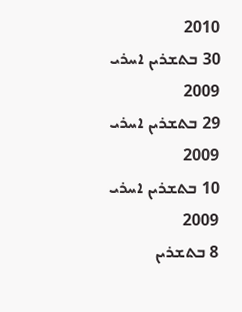2010
30 ܒܬܫܪܝܢ ܐܚܪܝ 2009
29 ܒܬܫܪܝܢ ܐܚܪܝ 2009
10 ܒܬܫܪܝܢ ܐܚܪܝ 2009
8 ܒܬܫܪܝܢ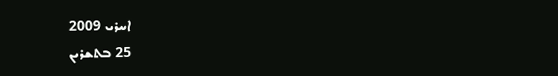ܐܚܪܝ 2009
25 ܒܬܫܪܝܢ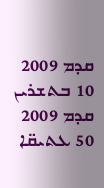ܩܕܡ 2009
10 ܒܬܫܪܝܢ ܩܕܡ 2009
50 ܥܬܝܩ̈ܐ